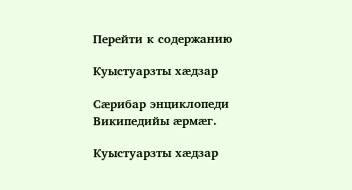Перейти к содержанию

Куыстуарзты хæдзар

Сæрибар энциклопеди Википедийы æрмæг.

Куыстуарзты хæдзар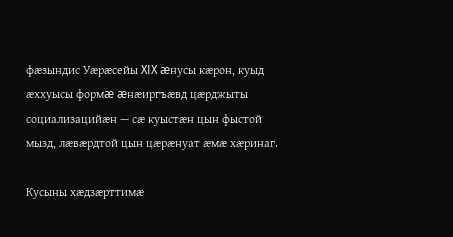фæзындис Уæрæсейы XIX æнусы кæрон, куыд æххуысы формæ æнæиргъæвд цæрджыты социализацийæн — сæ куыстæн цын фыстой мызд, лæвæрдтой цын цæрæнуат æмæ хæринаг.

Кусыны хæдзæрттимæ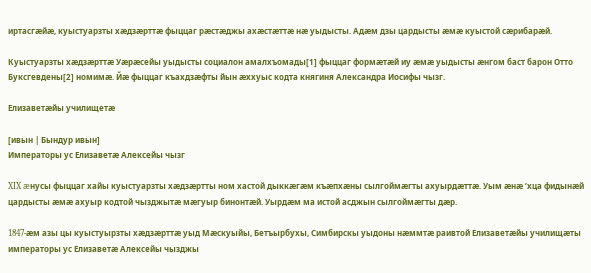иртасгæйæ, куыстуарзты хæдзæрттæ фыццаг рæстæджы ахæстæттæ нæ уыдысты. Адæм дзы цардысты æмæ куыстой сæрибарæй.

Куыстуарзты хæдзæрттæ Уæрæсейы уыдысты социалон амалхъомады[1] фыццаг формæтæй иу æмæ уыдысты æнгом баст барон Отто Буксгевдены[2] номимæ. Йæ фыццаг къахдзæфты йын æххуыс кодта княгиня Александра Иосифы чызг.

Елизаветæйы училищетæ

[ивын | Бындур ивын]
Императоры ус Елизаветæ Алексейы чызг

XIX æнусы фыццаг хайы куыстуарзты хæдзæртты ном хастой дыккæгæм къæпхæны сылгоймæгты ахуырдæттæ. Уым æнæ ’хца фидынæй цардысты æмæ ахуыр кодтой чызджытæ мæгуыр бинонтæй. Уырдæм ма истой асджын сылгоймæгты дæр.

1847-æм азы цы куыстуырзты хæдзæрттæ уыд Мæскуыйы, Бетъырбухы, Симбирскы уыдоны нæммтæ раивтой Елизаветæйы училищæты императоры ус Елизаветæ Алексейы чызджы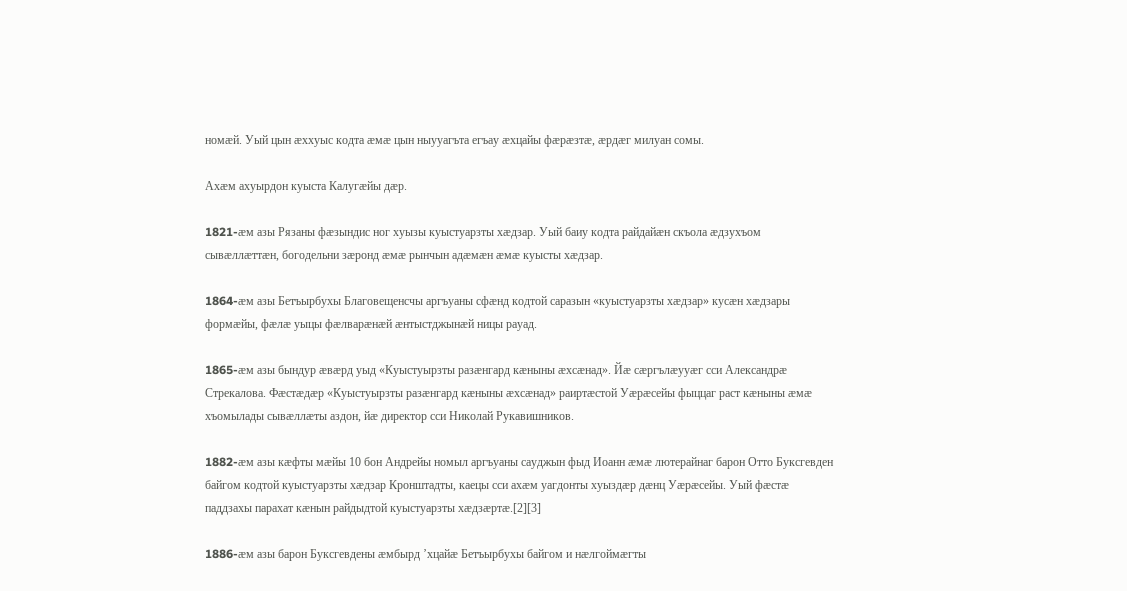номæй. Уый цын æххуыс кодта æмæ цын ныууагъта егъау æхцайы фæрæзтæ, æрдæг милуан сомы.

Ахæм ахуырдон куыста Калугæйы дæр.

1821-æм азы Рязаны фæзындис ног хуызы куыстуарзты хæдзар. Уый баиу кодта райдайæн скъола æдзухъом сывæллæттæн, богодельни зæронд æмæ рынчын адæмæн æмæ куысты хæдзар.

1864-æм азы Бетъырбухы Благовещенсчы аргъуаны сфæнд кодтой саразын «куыстуарзты хæдзар» кусæн хæдзары формæйы, фæлæ уыцы фæлварæнæй æнтыстджынæй ницы рауад.

1865-æм азы бындур æвæрд уыд «Куыстуырзты разæнгард кæныны æхсæнад». Йæ сæргълæууæг сси Александрæ Стрекалова. Фæстæдæр «Куыстуырзты разæнгард кæныны æхсæнад» раиртæстой Уæрæсейы фыццаг раст кæныны æмæ хъомылады сывæллæты аздон, йæ директор сси Николай Рукавишников.

1882-æм азы кæфты мæйы 10 бон Андрейы номыл аргъуаны сауджын фыд Иоанн æмæ лютерайнаг барон Отто Буксгевден байгом кодтой куыстуарзты хæдзар Кронштадты, каецы сси ахæм уагдонты хуыздæр дæнц Уæрæсейы. Уый фæстæ паддзахы парахат кæнын райдыдтой куыстуарзты хæдзæртæ.[2][3]

1886-æм азы барон Буксгевдены æмбырд ’хцайæ Бетъырбухы байгом и нæлгоймæгты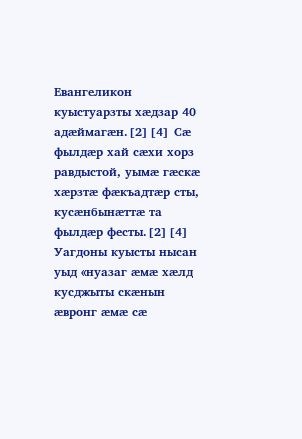Евангеликон куыстуарзты хæдзар 40 адæймагæн.[2][4] Сæ фылдæр хай сæхи хорз равдыстой, уымæ гæскæ хæрзтæ фæкъадтæр сты, кусæнбынæттæ та фылдæр фесты.[2][4] Уагдоны куысты нысан уыд «нуазаг æмæ хæлд кусджыты скæнын æвронг æмæ сæ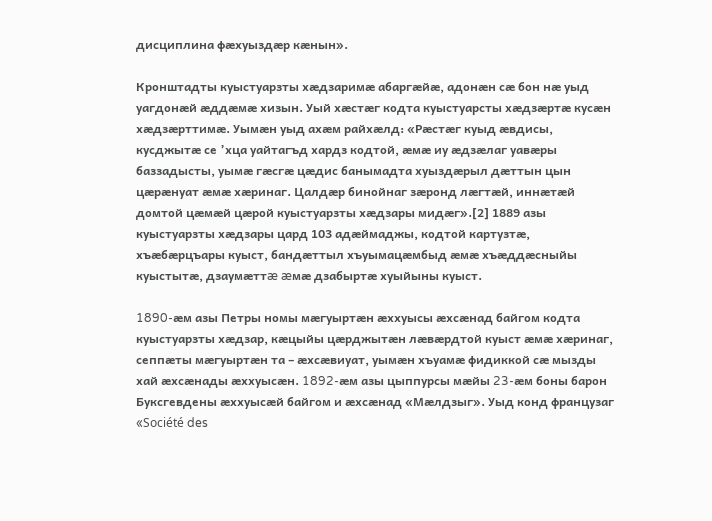дисциплина фæхуыздæр кæнын».

Кронштадты куыстуарзты хæдзаримæ абаргæйæ, адонæн сæ бон нæ уыд уагдонæй æддæмæ хизын. Уый хæстæг кодта куыстуарсты хæдзæртæ кусæн хæдзæрттимæ. Уымæн уыд ахæм райхæлд: «Рæстæг куыд æвдисы, кусджытæ се ’хца уайтагъд хардз кодтой, æмæ иу æдзæлаг уавæры баззадысты, уымæ гæсгæ цæдис банымадта хуыздæрыл дæттын цын цæрæнуат æмæ хæринаг. Цалдæр бинойнаг зæронд лæгтæй, иннæтæй домтой цæмæй цæрой куыстуарзты хæдзары мидæг».[2] 1889 азы куыстуарзты хæдзары цард 103 адæймаджы, кодтой картузтæ, хъæбæрцъары куыст, бандæттыл хъуымацæмбыд æмæ хъæддæсныйы куыстытæ, дзаумæттæ æмæ дзабыртæ хуыйыны куыст.

1890-æм азы Петры номы мæгуыртæн æххуысы æхсæнад байгом кодта куыстуарзты хæдзар, кæцыйы цæрджытæн лæвæрдтой куыст æмæ хæринаг, сеппæты мæгуыртæн та – æхсæвиуат, уымæн хъуамæ фидиккой сæ мызды хай æхсæнады æххуысæн. 1892-æм азы цыппурсы мæйы 23-æм боны барон Буксгевдены æххуысæй байгом и æхсæнад «Мæлдзыг». Уыд конд французаг «Société des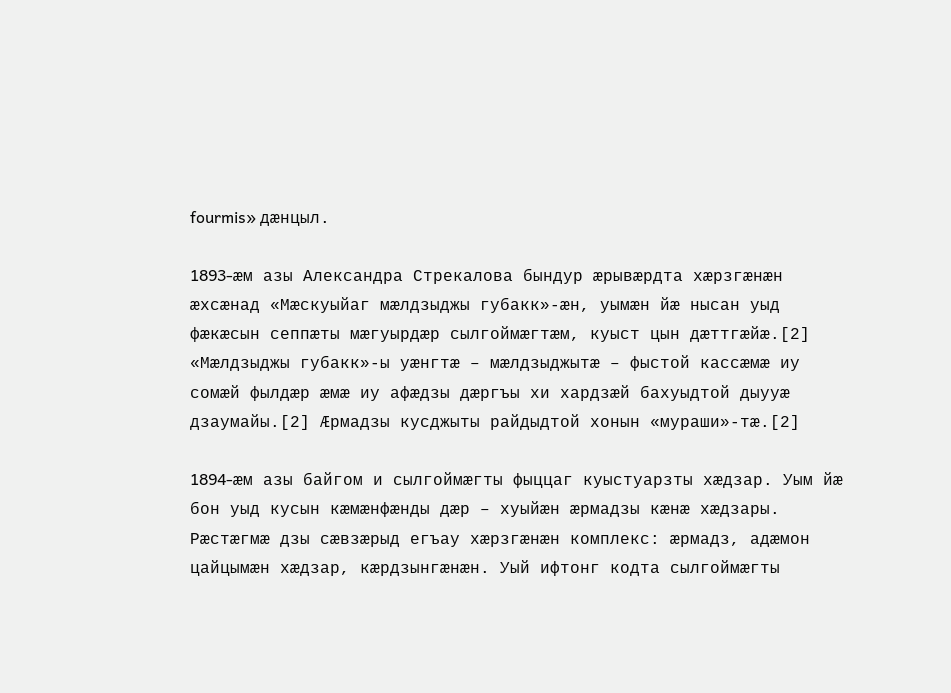fourmis» дæнцыл.

1893-æм азы Александра Стрекалова бындур æрывæрдта хæрзгæнæн æхсæнад «Мæскуыйаг мæлдзыджы губакк»-æн, уымæн йæ нысан уыд фæкæсын сеппæты мæгуырдæр сылгоймæгтæм, куыст цын дæттгæйæ.[2] «Мæлдзыджы губакк»-ы уæнгтæ – мæлдзыджытæ – фыстой кассæмæ иу сомæй фылдæр æмæ иу афæдзы дæргъы хи хардзæй бахуыдтой дыууæ дзаумайы.[2] Æрмадзы кусджыты райдыдтой хонын «мураши»-тæ.[2]

1894-æм азы байгом и сылгоймæгты фыццаг куыстуарзты хæдзар. Уым йæ бон уыд кусын кæмæнфæнды дæр – хуыйæн æрмадзы кæнæ хæдзары. Рæстæгмæ дзы сæвзæрыд егъау хæрзгæнæн комплекс: æрмадз, адæмон цайцымæн хæдзар, кæрдзынгæнæн. Уый ифтонг кодта сылгоймæгты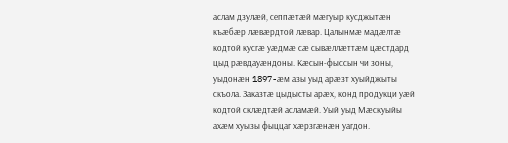аслам дзулæй, сеппæтæй мæгуыр кусджытæн къæбæр лæвæрдтой лæвар. Цалынмæ мадæлтæ кодтой кусгæ уæдмæ сæ сывæллæттæм цæстдард цыд рæвдауæндоны. Кæсын-фыссын чи зоны, уыдонæн 1897-æм азы уыд арæзт хуыйджыты скъола. Заказтæ цыдысты арæх, конд продукци уæй кодтой склæдтæй асламæй. Уый уыд Мæскуыйы ахæм хуызы фыццаг хæрзгæнæн уагдон.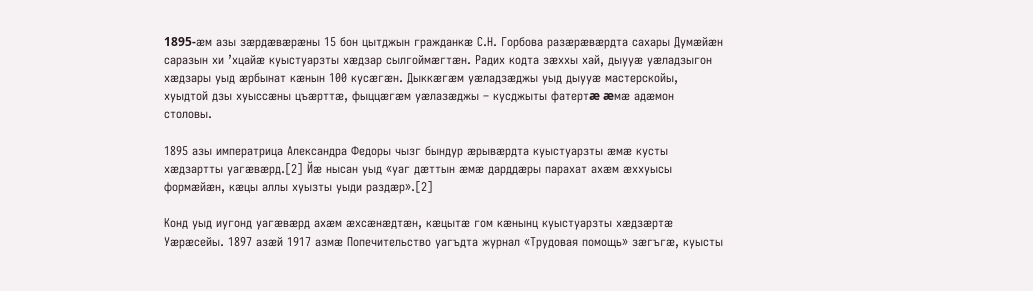1895-æм азы зæрдæвæрæны 15 бон цытджын гражданкæ С.Н. Горбова разæрæвæрдта сахары Думæйæн саразын хи ’хцайæ куыстуарзты хæдзар сылгоймæгтæн. Радих кодта зæххы хай, дыууæ уæладзыгон хæдзары уыд æрбынат кæнын 100 кусæгæн. Дыккæгæм уæладзæджы уыд дыууæ мастерскойы, хуыдтой дзы хуыссæны цъæрттæ, фыццæгæм уæлазæджы – кусджыты фатертæ æмæ адæмон столовы.

1895 азы императрица Александра Федоры чызг бындур æрывæрдта куыстуарзты æмæ кусты хæдзартты уагæвæрд.[2] Йæ нысан уыд «уаг дæттын æмæ дарддæры парахат ахæм æххуысы формæйæн, кæцы аллы хуызты уыди раздæр».[2]

Конд уыд иугонд уагæвæрд ахæм æхсæнæдтæн, кæцытæ гом кæнынц куыстуарзты хæдзæртæ Уæрæсейы. 1897 азæй 1917 азмæ Попечительство уагъдта журнал «Трудовая помощь» зæгъгæ, куысты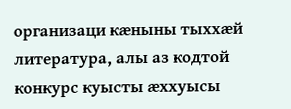организаци кæныны тыххæй литература, алы аз кодтой конкурс куысты æххуысы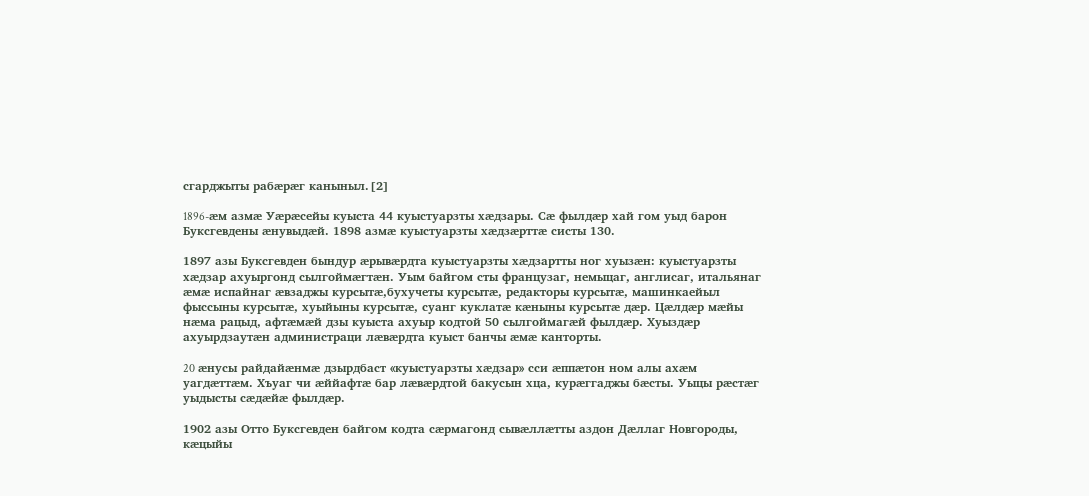сгарджыты рабæрæг каныныл.[2]

1896-æм азмæ Уæрæсейы куыста 44 куыстуарзты хæдзары. Сæ фылдæр хай гом уыд барон Буксгевдены æнувыдæй. 1898 азмæ куыстуарзты хæдзæрттæ систы 130.

1897 азы Буксгевден бындур æрывæрдта куыстуарзты хæдзартты ног хуызæн: куыстуарзты хæдзар ахуыргонд сылгоймæгтæн. Уым байгом сты французаг, немыцаг, англисаг, итальянаг æмæ испайнаг æвзаджы курсытæ,бухучеты курсытæ, редакторы курсытæ, машинкаейыл фыссыны курсытæ, хуыйыны курсытæ, суанг куклатæ кæныны курсытæ дæр. Цæлдæр мæйы нæма рацыд, афтæмæй дзы куыста ахуыр кодтой 50 сылгоймагæй фылдæр. Хуыздæр ахуырдзаутæн администраци лæвæрдта куыст банчы æмæ канторты.

20 æнусы райдайæнмæ дзырдбаст «куыстуарзты хæдзар» сси æппæтон ном алы ахæм уагдæттæм. Хъуаг чи æййафтæ бар лæвæрдтой бакусын хца, курæггаджы бæсты. Уыцы рæстæг уыдысты сæдæйæ фылдæр.

1902 азы Отто Буксгевден байгом кодта сæрмагонд сывæллæтты аздон Дæллаг Новгороды, кæцыйы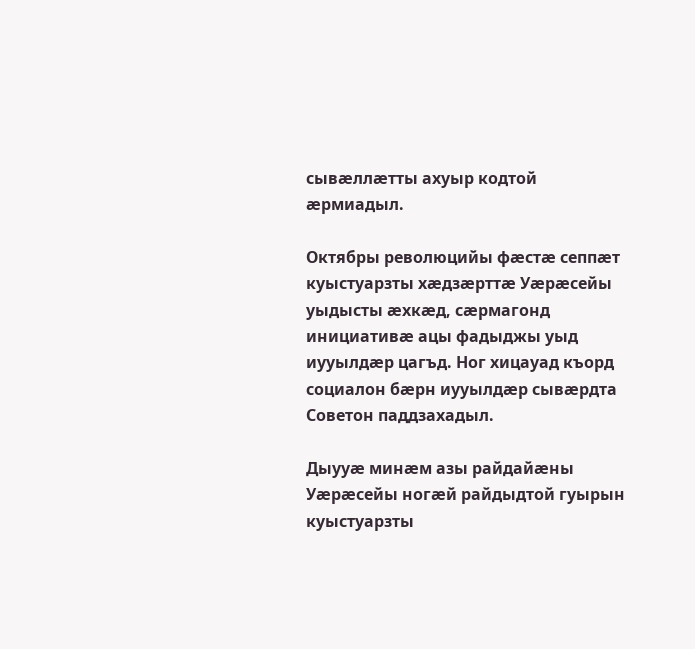сывæллæтты ахуыр кодтой æрмиадыл.

Октябры революцийы фæстæ сеппæт куыстуарзты хæдзæрттæ Уæрæсейы уыдысты æхкæд, сæрмагонд инициативæ ацы фадыджы уыд иууылдæр цагъд. Ног хицауад къорд социалон бæрн иууылдæр сывæрдта Советон паддзахадыл.

Дыууæ минæм азы райдайæны Уæрæсейы ногæй райдыдтой гуырын куыстуарзты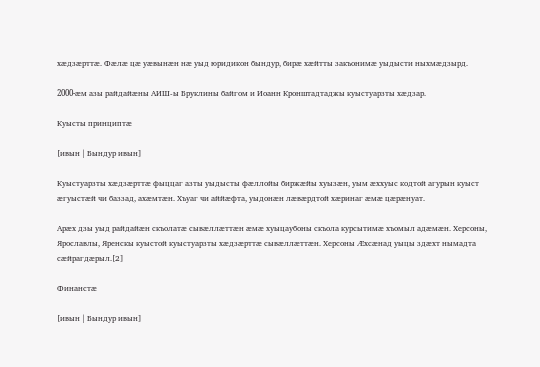хæдзæрттæ. Фæлæ цæ уæвынæн нæ уыд юридикон бындур, бирæ хæйтты закъонимæ уыдысти ныхмæдзырд.

2000-æм азы райдайæны АИШ-ы Бруклины байгом и Иоанн Кронштадтаджы куыстуарзты хæдзар.

Куысты принциптæ

[ивын | Бындур ивын]

Куыстуарзты хæдзæрттæ фыццаг азты уыдысты фæллойы биржæйы хуызæн, уым æххуыс кодтой агурын куыст æгуыстæй чи баззад, ахæмтæн. Хъуаг чи аййæфта, уыдонæн лæвæрдтой хæринаг æмæ цæрæнуат.

Арæх дзы уыд райдайæн скъолатæ сывæллæттæн æмæ хуыцаубоны скъола курсытимæ хъомыл адæмæн. Херсоны, Ярославлы, Яренскы куыстой куыстуарзты хæдзæрттæ сывæллæттæн. Херсоны Æхсæнад уыцы здæхт нымадта сæйрагдæрыл.[2]

Финанстæ

[ивын | Бындур ивын]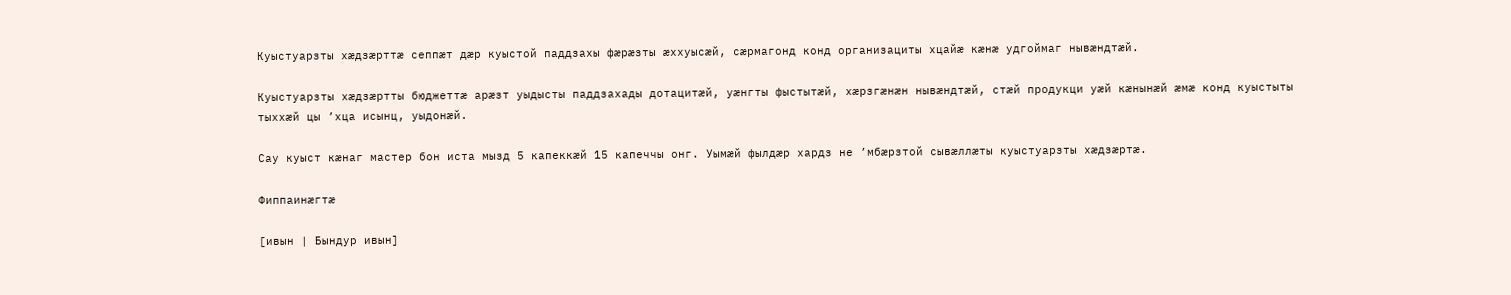Куыстуарзты хæдзæрттæ сеппæт дæр куыстой паддзахы фæрæзты æххуысæй, сæрмагонд конд организациты хцайæ кæнæ удгоймаг нывæндтæй.

Куыстуарзты хæдзæртты бюджеттæ арæзт уыдысты паддзахады дотацитæй, уæнгты фыстытæй, хæрзгæнæн нывæндтæй, стæй продукци уæй кæнынæй æмæ конд куыстыты тыххæй цы ’хца исынц, уыдонæй.

Сау куыст кæнаг мастер бон иста мызд 5 капеккæй 15 капеччы онг. Уымæй фылдæр хардз не ’мбæрзтой сывæллæты куыстуарзты хæдзæртæ.

Фиппаинæгтæ

[ивын | Бындур ивын]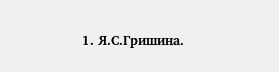1. Я.С.Гришина.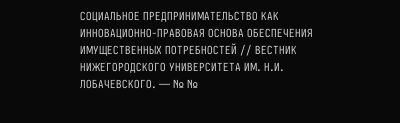СОЦИАЛЬНОЕ ПРЕДПРИНИМАТЕЛЬСТВО КАК ИННОВАЦИОННО-ПРАВОВАЯ ОСНОВА ОБЕСПЕЧЕНИЯ ИМУЩЕСТВЕННЫХ ПОТРЕБНОСТЕЙ // ВЕСТНИК НИЖЕГОРОДСКОГО УНИВЕРСИТЕТА ИМ. Н.И. ЛОБАЧЕВСКОГО. — № №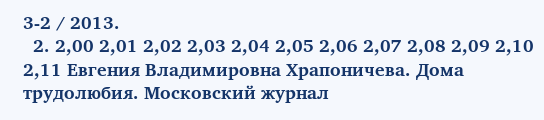3-2 / 2013.
  2. 2,00 2,01 2,02 2,03 2,04 2,05 2,06 2,07 2,08 2,09 2,10 2,11 Евгения Владимировна Храпоничева. Дома трудолюбия. Московский журнал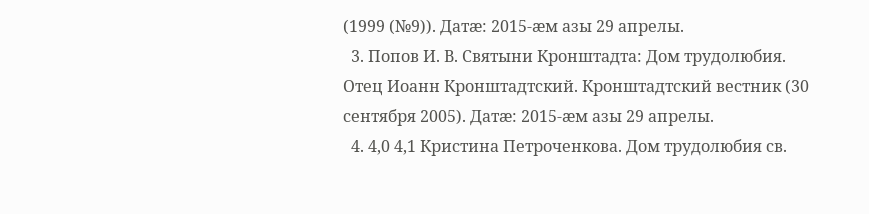(1999 (№9)). Датæ: 2015-æм азы 29 апрелы.
  3. Попов И. В. Святыни Кронштадта: Дом трудолюбия. Отец Иоанн Кронштадтский. Кронштадтский вестник (30 сентября 2005). Датæ: 2015-æм азы 29 апрелы.
  4. 4,0 4,1 Кристина Петроченкова. Дом трудолюбия св.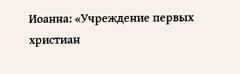Иоанна: «Учреждение первых христиан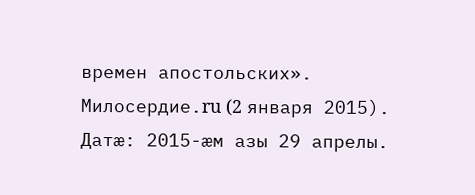времен апостольских». Милосердие.ru (2 января 2015). Датæ: 2015-æм азы 29 апрелы.